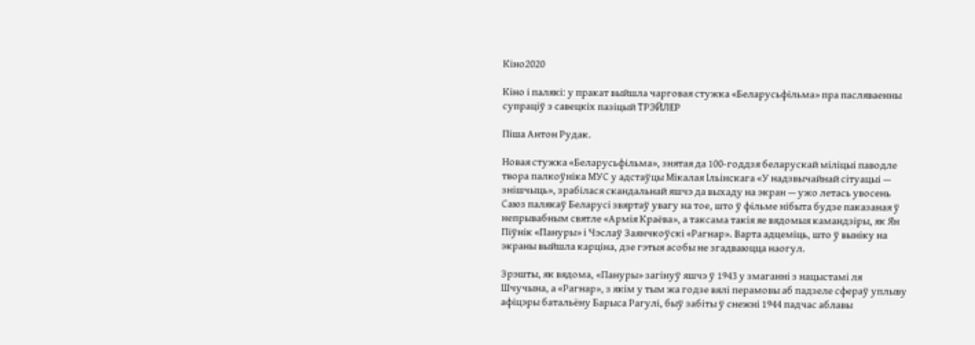Кіно2020

Кіно і палякі: у пракат выйшла чарговая стужка «Беларусьфільма» пра пасляваенны супраціў з савецкіх пазіцый ТРЭЙЛЕР

Піша Антон Рудак.

Новая стужка «Беларусьфільма», знятая да 100-годдзя беларускай міліцыі паводле твора палкоўніка МУС у адстаўцы Мікалая Ільінскага «У надзвычайнай сітуацыі — знішчыць», зрабілася скандальнай яшчэ да выхаду на экран — ужо летась увосень Саюз палякаў Беларусі звяртаў увагу на тое, што ў фільме нібыта будзе паказаная ў непрывабным святле «Армія Краёва», а таксама такія яе вядомыя камандзіры, як Ян Піўнік «Пануры» і Чэслаў Заянчкоўскі «Рагнар». Варта адцеміць, што ў выніку на экраны выйшла карціна, дзе гэтыя асобы не згадваюцца наогул.

Зрэшты, як вядома, «Пануры» загінуў яшчэ ў 1943 у змаганні з нацыстамі ля Шчучына, а «Рагнар», з якім у тым жа годзе вялі перамовы аб падзеле сфераў уплыву афіцэры батальёну Барыса Рагулі, быў забіты ў снежні 1944 падчас аблавы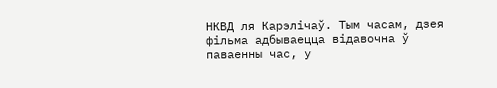НКВД ля Карэлічаў. Тым часам, дзея фільма адбываецца відавочна ў паваенны час, у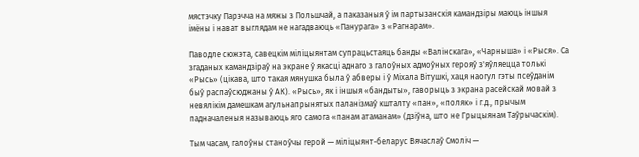мястэчку Парэчча на мяжы з Польшчай, а паказаныя ў ім партызанскія камандзіры маюць іншыя імёны і нават выглядам не нагадваюць «Панурага» з «Рагнарам».

Паводле сюжэта, савецкім міліцыянтам супрацьстаяць банды «Валінскага», «Чарныша» і «Рыся». Са згаданых камандзіраў на экране ў якасці аднаго з галоўных адмоўных герояў з'яўляецца толькі «Рысь» (цікава, што такая мянушка была ў абверы і ў Міхала Вітушкі, хаця наогул гэты псеўданім быў распаўсюджаны ў АК). «Рысь», як і іншыя «бандыты», гаворыць з экрана расейскай мовай з невялікім дамешкам агульнапрынятых паланізмаў кшталту «пан», «поляк» і г.д., прычым падначаленыя называюць яго самога «панам атаманам» (дзіўна, што не Грыцыянам Таўрычаскім).

Тым часам, галоўны станоўчы герой — міліцыянт-беларус Вячаслаў Смоліч —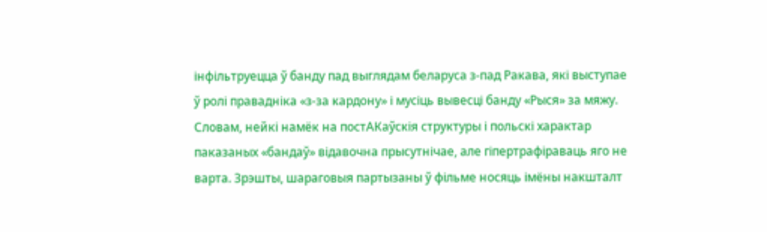інфільтруецца ў банду пад выглядам беларуса з-пад Ракава, які выступае ў ролі правадніка «з-за кардону» і мусіць вывесці банду «Рыся» за мяжу. Словам, нейкі намёк на постАКаўскія структуры і польскі характар паказаных «бандаў» відавочна прысутнічае, але гіпертрафіраваць яго не варта. Зрэшты, шараговыя партызаны ў фільме носяць імёны накшталт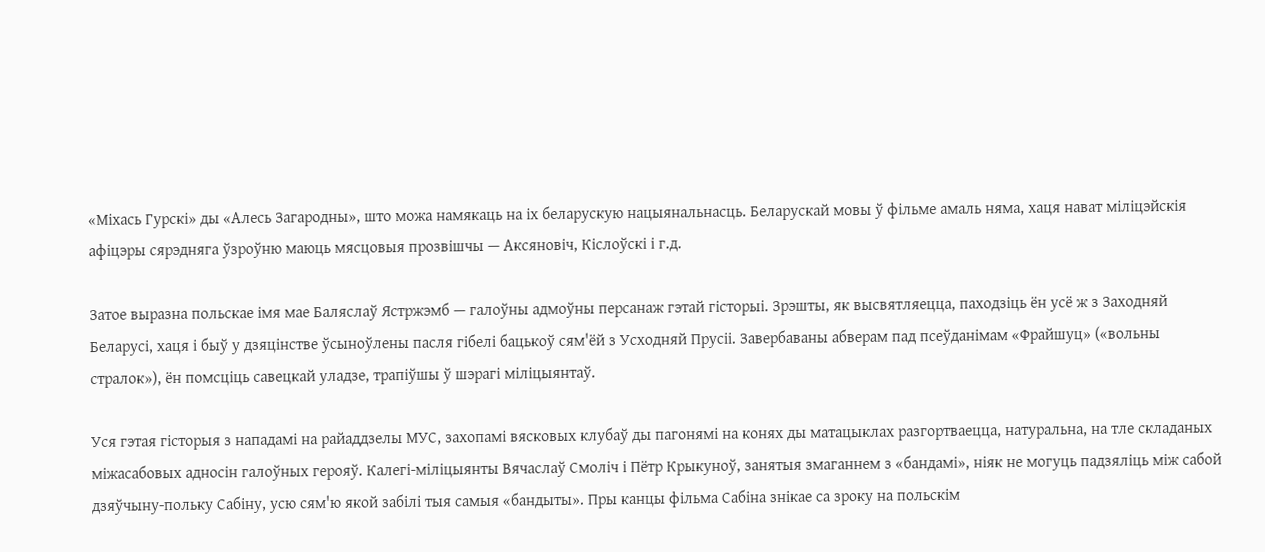«Міхась Гурскі» ды «Алесь Загародны», што можа намякаць на іх беларускую нацыянальнасць. Беларускай мовы ў фільме амаль няма, хаця нават міліцэйскія афіцэры сярэдняга ўзроўню маюць мясцовыя прозвішчы — Аксяновіч, Кіслоўскі і г.д.

Затое выразна польскае імя мае Баляслаў Ястржэмб — галоўны адмоўны персанаж гэтай гісторыі. Зрэшты, як высвятляецца, паходзіць ён усё ж з Заходняй Беларусі, хаця і быў у дзяцінстве ўсыноўлены пасля гібелі бацькоў сям'ёй з Усходняй Прусіі. Завербаваны абверам пад псеўданімам «Фрайшуц» («вольны стралок»), ён помсціць савецкай уладзе, трапіўшы ў шэрагі міліцыянтаў.

Уся гэтая гісторыя з нападамі на райаддзелы МУС, захопамі вясковых клубаў ды пагонямі на конях ды матацыклах разгортваецца, натуральна, на тле складаных міжасабовых адносін галоўных герояў. Калегі-міліцыянты Вячаслаў Смоліч і Пётр Крыкуноў, занятыя змаганнем з «бандамі», ніяк не могуць падзяліць між сабой дзяўчыну-польку Сабіну, усю сям'ю якой забілі тыя самыя «бандыты». Пры канцы фільма Сабіна знікае са зроку на польскім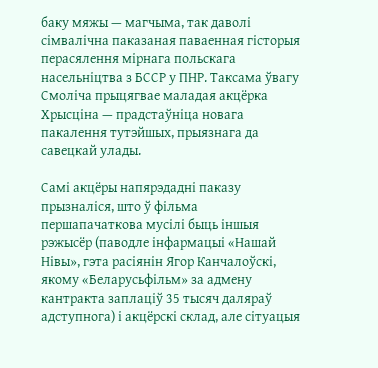баку мяжы — магчыма, так даволі сімвалічна паказаная паваенная гісторыя перасялення мірнага польскага насельніцтва з БССР у ПНР. Таксама ўвагу Смоліча прыцягвае маладая акцёрка Хрысціна — прадстаўніца новага пакалення тутэйшых, прыязнага да савецкай улады.

Самі акцёры напярэдадні паказу прызналіся, што ў фільма першапачаткова мусілі быць іншыя рэжысёр (паводле інфармацыі «Нашай Нівы», гэта расіянін Ягор Канчалоўскі, якому «Беларусьфільм» за адмену кантракта заплаціў 35 тысяч даляраў адступнога) і акцёрскі склад, але сітуацыя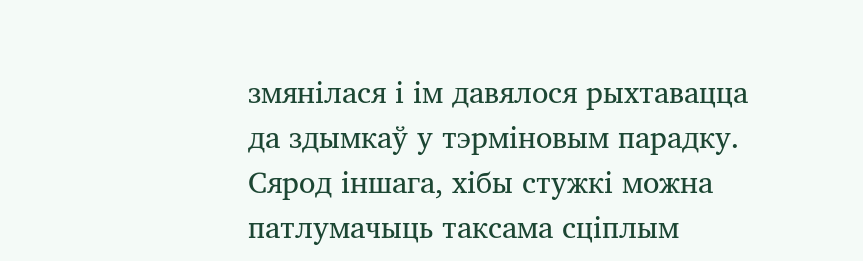змянілася і ім давялося рыхтавацца да здымкаў у тэрміновым парадку. Сярод іншага, хібы стужкі можна патлумачыць таксама сціплым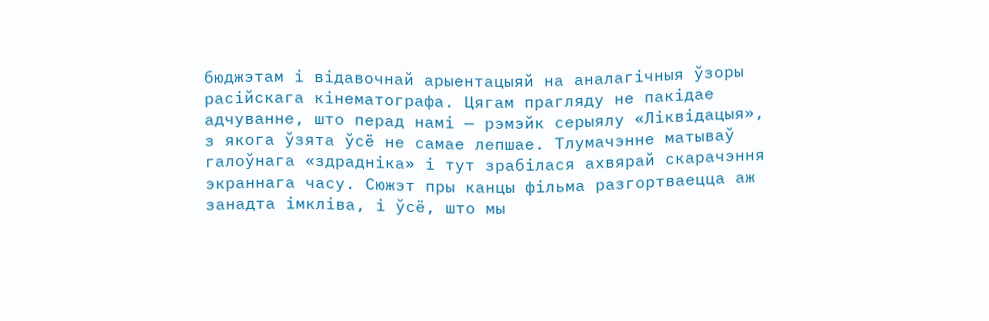бюджэтам і відавочнай арыентацыяй на аналагічныя ўзоры расійскага кінематографа. Цягам прагляду не пакідае адчуванне, што перад намі — рэмэйк серыялу «Ліквідацыя», з якога ўзята ўсё не самае лепшае. Тлумачэнне матываў галоўнага «здрадніка» і тут зрабілася ахвярай скарачэння экраннага часу. Сюжэт пры канцы фільма разгортваецца аж занадта імкліва, і ўсё, што мы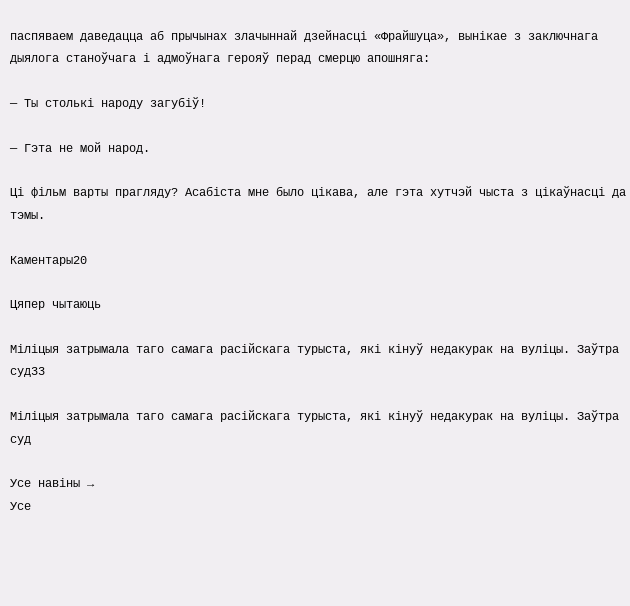паспяваем даведацца аб прычынах злачыннай дзейнасці «Фрайшуца», вынікае з заключнага дыялога станоўчага і адмоўнага герояў перад смерцю апошняга:

— Ты столькі народу загубіў!

— Гэта не мой народ.

Ці фільм варты прагляду? Асабіста мне было цікава, але гэта хутчэй чыста з цікаўнасці да тэмы.

Каментары20

Цяпер чытаюць

Міліцыя затрымала таго самага расійскага турыста, які кінуў недакурак на вуліцы. Заўтра суд33

Міліцыя затрымала таго самага расійскага турыста, які кінуў недакурак на вуліцы. Заўтра суд

Усе навіны →
Усе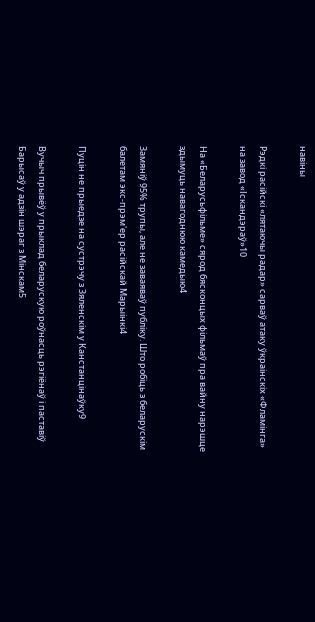навіны

Рэдкі расійскі «лятаючы радар» сарваў атаку ўкраінскіх «Фламінга» на завод «Іскандэраў»10

На «Беларусьфільме» сярод бясконцых фільмаў пра вайну нарэшце здымуць навагоднюю камедыю4

Замяніў 95% трупы, але не заваяваў публіку. Што робіць з беларускім балетам экс-прэм'ер расійскай Марыінкі4

Пуцін не прыедзе на сустрэчу з Зяленскім у Канстанцінаўку9

Вучыч прывёў у прыклад беларускую роўнасць рэгіёнаў і паставіў Барысаў у адзін шэраг з Мінскам5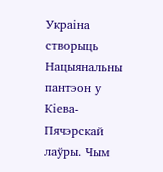Украіна створыць Нацыянальны пантэон у Кіева-Пячэрскай лаўры. Чым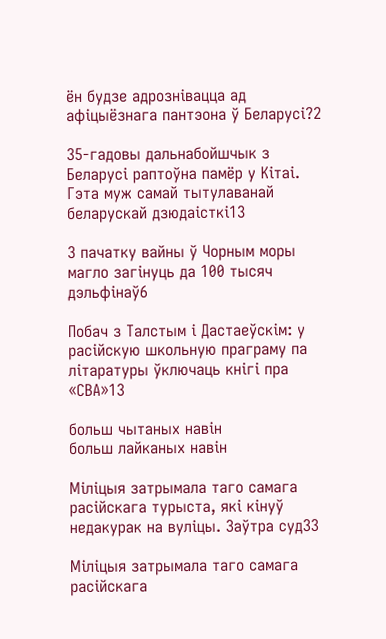ён будзе адрознівацца ад афіцыёзнага пантэона ў Беларусі?2

35‑гадовы дальнабойшчык з Беларусі раптоўна памёр у Кітаі. Гэта муж самай тытулаванай беларускай дзюдаісткі13

З пачатку вайны ў Чорным моры магло загінуць да 100 тысяч дэльфінаў6

Побач з Талстым і Дастаеўскім: у расійскую школьную праграму па літаратуры ўключаць кнігі пра «СВА»13

больш чытаных навін
больш лайканых навін

Міліцыя затрымала таго самага расійскага турыста, які кінуў недакурак на вуліцы. Заўтра суд33

Міліцыя затрымала таго самага расійскага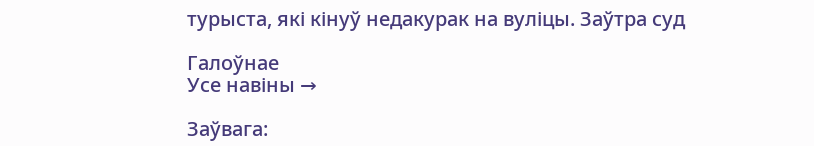турыста, які кінуў недакурак на вуліцы. Заўтра суд

Галоўнае
Усе навіны →

Заўвага: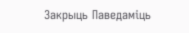Закрыць Паведаміць